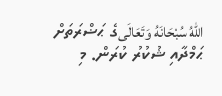اللهُ سُبْحَانَهُ وَتَعَالَىގެ ޙަޟްރަތަށް ޙަމްދާއި ޝުކުރު ކުރަން. މި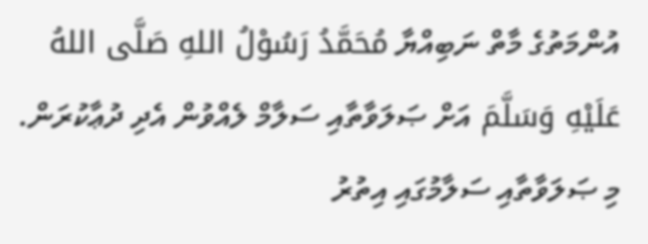އުންމަތުގެ މާތް ނަބިއްޔާ مُحَمَّدُ رَسُوْلُ اللهِ صَلَّى اللهُ عَلَيْهِ وَسَلَّمَ އަށް ޞަލަވާތާއި ސަލާމް ލެއްވުން އެދި ދުޢާކުރަން. މި ޞަލަވާތާއި ސަލާމުގައި އިތުރު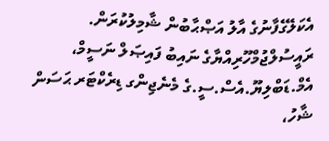އެކަލޭގެފާނުގެ އާލު އަޞްޙާބުން ޝާމިލުކުރަން.
ރައީސުލްޖުމްހޫރިއްޔާގެ ނައިބު ފައިޞަލް ނަސީމް، އެމް.ޑަބްލިޔޫ.އެސް.ސީ.ގެ މެނެޖިންގ ޑިރެކްޓަރ ޙަސަން ޝާހު،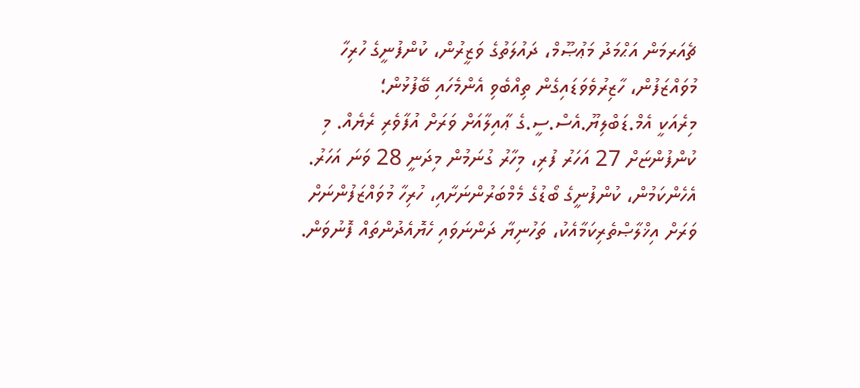ޗެއަރމަން އަޙްމަދު މަޢުޞޫމް، ދައުލަތުގެ ވަޒީރުން، ކުންފުނީގެ ހުރިހާ މުވައްޒަފުން، ހާޒިރުވެވަޑައިގެން ތިއްބެވި އެންމެހައި ބޭފުޅުން؛
މިރެއަކީ އެމް.ޑަބްލިޔޫ.އެސް.ސީ.ގެ ޢާއިލާއަށް ވަރަށް އުފާވެރި ރެޔެއް. މި ކުންފުންޏަށް 27 އަހަރު ފުރި، މިހާރު ގުނަމުން މިދަނީ 28 ވަނަ އަހަރު. އެހެންކަމުން، ކުންފުނީގެ ބޯޑުގެ މެމްބަރުންނަށާއި، ހުރިހާ މުވައްޒަފުންނަށް ވަރަށް އިޚްލާޞްތެރިކަމާއެކު، ތަހުނިޔާ ދަންނަވައި ހެޔޮއެދުންތައް ފޮނުވަން.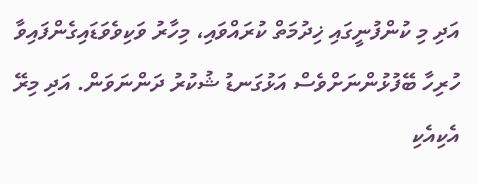އަދި މި ކުންފުނީގައި ޚިދުމަތް ކުރައްވައި، މިހާރު ވަކިވެވަޑައިގެންފައިވާ ހުރިހާ ބޭފުޅުންނަށްވެސް އަޅުގަނޑު ޝުކުރު ދަންނަވަން. އަދި މިރޭ އެކިއެކި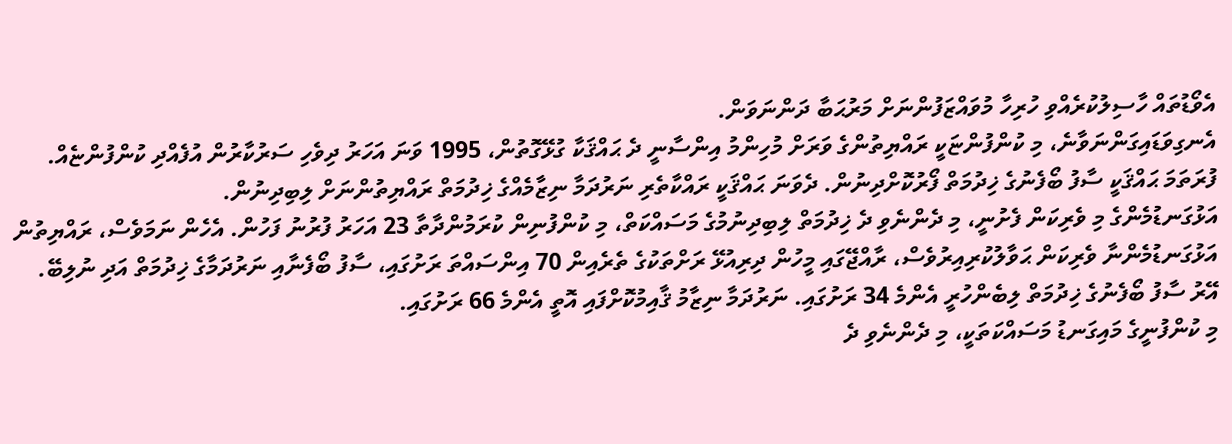އެވޯޑުތައް ހާސިލުކުރެއްވި ހުރިހާ މުވައްޒަފުންނަށް މަރުޙަބާ ދަންނަވަން.
އެނގިވަޑައިގަންނަވާނެ، މި ކުންފުންޏަކީ ރައްޔިތުންގެ ވަރަށް މުހިންމު އިންސާނީ ދެ ޙައްޤަކާ ގުޅޭގޮތުން، 1995 ވަނަ އަހަރު ދިވެހި ސަރުކާރުން އުފެއްދި ކުންފުންޏެއް. ފުރަތަމަ ޙައްޤަކީ ސާފު ބޯފެނުގެ ޚިދުމަތް ފޯރުކޮށްދިނުން. ދެވަނަ ޙައްޤަކީ ރައްކާތެރި ނަރުދަމާ ނިޒާމެއްގެ ޚިދުމަތް ރައްޔިތުންނަށް ލިބިދިނުން.
އަޅުގަނޑުމެންގެ މި ވެރިކަން ފެށުނީ، މި ދެންނެވި ދެ ޚިދުމަތް ލިބިދިނުމުގެ މަސައްކަތް، މި ކުންފުނިން ކުރަމުންދާތާ 23 އަހަރު ފުރުނު ފަހުން. އެހެން ނަމަވެސް، ރައްޔިތުން އަޅުގަނޑުމެންނާ ވެރިކަން ޙަވާލުކުރިއިރުވެސް، ރާއްޖޭގައި މީހުން ދިރިއުޅޭ ރަށްތަކުގެ ތެރެއިން 70 އިންސައްތަ ރަށުގައި، ސާފު ބޯފެނާއި ނަރުދަމާގެ ޚިދުމަތް އަދި ނުލިބޭ. އޭރު ސާފު ބޯފެނުގެ ޚިދުމަތް ލިބެންހުރީ އެންމެ 34 ރަށުގައި. ނަރުދަމާ ނިޒާމު ޤާއިމުކޮށްފައި އޮތީ އެންމެ 66 ރަށުގައި.
މި ކުންފުނީގެ މައިގަނޑު މަސައްކަތަކީ، މި ދެންނެވި ދެ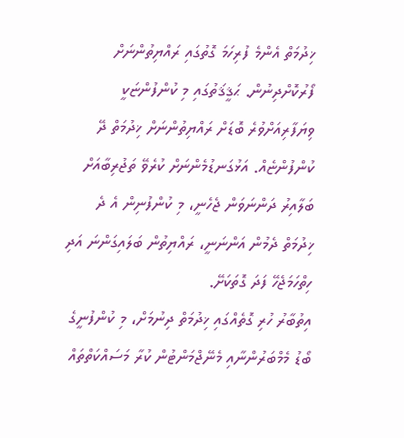ޚިދުމަތް އެންމެ ފުރިހަމަ ގޮތުގައި ރައްޔިތުންނަށް ފޯރުކޮށްދިނުން. ޙަޤީޤަތުގައި މި ކުންފުންޏަކީ ވިޔަފާރިއަށްވުރެ ބޮޑަށް ރައްޔިތުންނަށް ޚިދުމަތް ދޭ ކުންފުންޏެއް. އަޅުގަނޑުމެންނަށް ކުރެވޭ ތަޖުރިބާއަށް ބަލާއިރު ދަންނަވަން ޖެހެނީ، މި ކުންފުނިން އެ ދެ ޚިދުމަތް ދެމުން އަންނަނީ، ރައްޔިތުން ބަލައިގަންނަ އަދި ހިތްހަމަޖެހޭ ފަދަ ގޮތަކަށޭ.
އިތުބާރު ހުރި ގޮތެއްގައި ޚިދުމަތް ދިނުމަށް، މި ކުންފުނީގެ ބޯޑު މެމްބަރުންނާއި މެނޭޖްމަންޓުން ކުރާ މަސައްކަތްތައް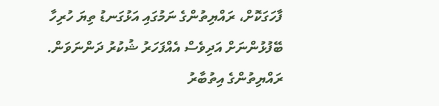ފާހަގަކޮށް، ރައްޔިތުންގެ ނަމުގައި އަޅުގަނޑު ތިޔަ ހުރިހާ ބޭފުޅުންނަށް އަދިވެސް އެއްފަހަރު ޝުކުރު ދަންނަވަން. ރައްޔިތުންގެ އިތުބާރު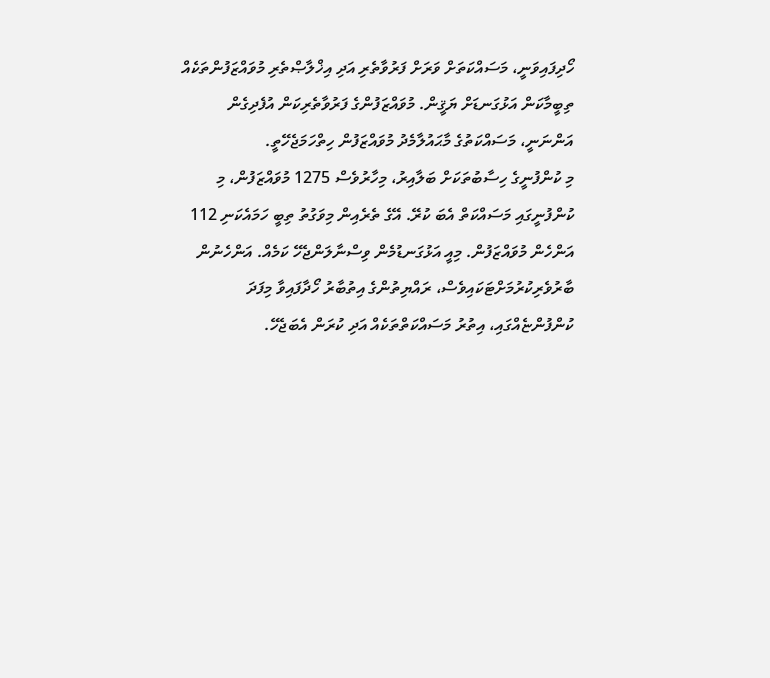ހޯދިފައިވަނީ، މަސައްކަތަށް ވަރަށް ފަރުވާތެރި އަދި އިޚްލާޞްތެރި މުވައްޒަފުންތަކެއް ތިބީމާކަން އަޅުގަނޑަށް ޔަޤީން. މުވައްޒަފުންގެ ފަރުވާތެރިކަން އުފެދިގެން އަންނަނީ، މަސައްކަތުގެ މާޙައުލާމެދު މުވައްޒަފުން ހިތްހަމަޖެހޭތީ.
މި ކުންފުނީގެ ހިސާބުތަކަށް ބަލާއިރު، މިހާރުވެސް 1275 މުވައްޒަފުން، މި ކުންފުނީގައި މަސައްކަތް އެބަ ކުރޭ. އޭގެ ތެރެއިން މިވަގުތު ތިބީ ހަމައެކަނި 112 އަންހެން މުވައްޒަފުން. މިއީ އަޅުގަނޑުމެން ވިސްނާލަންޖެހޭ ކަމެއް. އަންހެނުން ބާރުވެރިކުރުމަށްޓަކައިވެސް، ރައްޔިތުންގެ އިތުބާރު ހޯދާފައިވާ މިފަދަ ކުންފުންޏެއްގައި، އިތުރު މަސައްކަތްތަކެއް އަދި ކުރަން އެބަޖެހޭ.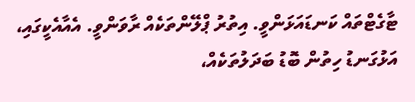ޓާގެޓްތައް ކަނޑައަޅަންވީ. އިތުރު ޕްލޭންތަކެއް ރާވަންވީ. އެއާއެކީގައި، އަޅުގަނޑު ހިތުން ބޮޑު ބަދަލުތަކެއް،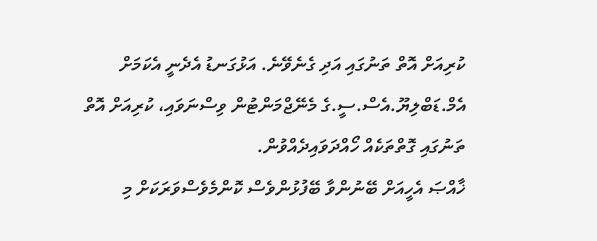ކުރިއަށް އޮތް ތަނުގައި އަދި ގެނެވޭނެ. އަޅުގަނޑު އެދެނީ އެކަމަށް އެމް.ޑަބްލިޔޫ.އެސް.ސީ.ގެ މެނޭޖްމަންޓުން ވިސްނަވައި، ކުރިއަށް އޮތް ތަނުގައި ގޮތްތަކެއް ހޯއްދަވައިދެއްވުން.
ޚާއްޞަ އެހީއަށް ބޭނުންވާ ބޭފުޅުންވެސް ކޮންމެވެސްވަރަކަށް މި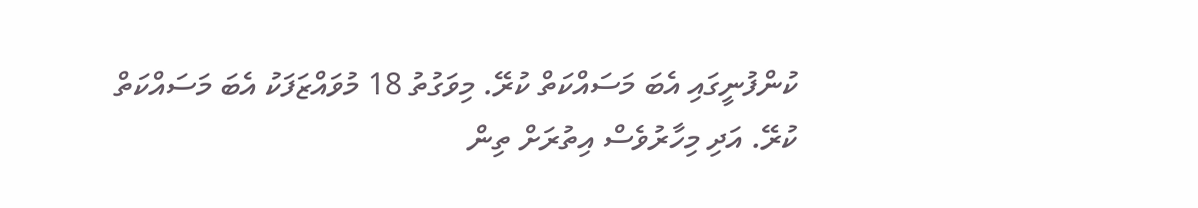ކުންފުނީގައި އެބަ މަސައްކަތް ކުރޭ. މިވަގުތު 18 މުވައްޒަފަކު އެބަ މަސައްކަތް ކުރޭ. އަދި މިހާރުވެސް އިތުރަށް ތިން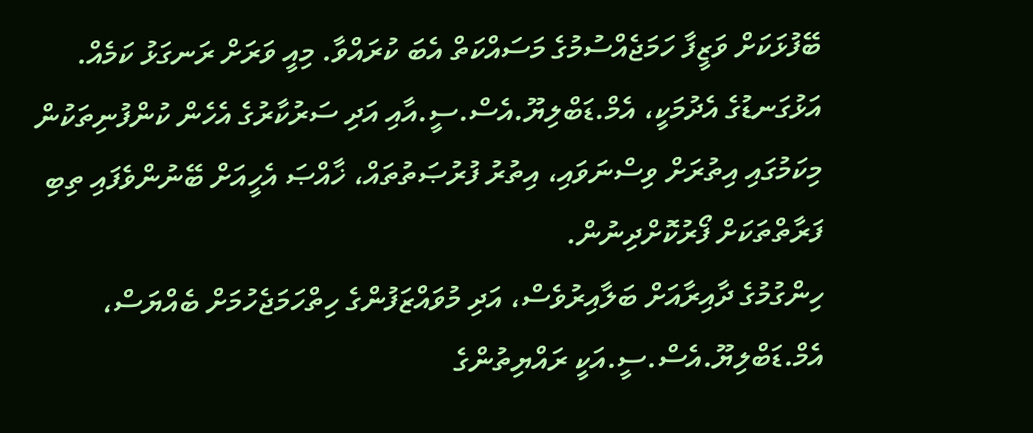ބޭފުޅަކަށް ވަޒީފާ ހަމަޖެއްސުމުގެ މަސައްކަތް އެބަ ކުރައްވާ. މިއީ ވަރަށް ރަނގަޅު ކަމެއް. އަޅުގަނޑުގެ އެދުމަކީ، އެމް.ޑަބްލިޔޫ.އެސް.ސީ.އާއި އަދި ސަރުކާރުގެ އެހެން ކުންފުނިތަކުން މިކަމުގައި އިތުރަށް ވިސްނަވައި، އިތުރު ފުރުޞަތުތައް، ޚާއްޞަ އެހީއަށް ބޭނުންވެފައި ތިބި ފަރާތްތަކަށް ފޯރުކޮށްދިނުން.
ހިންގުމުގެ ދާއިރާއަށް ބަލާއިރުވެސް، އަދި މުވައްޒަފުންގެ ހިތްހަމަޖެހުމަށް ބެއްޔަސް، އެމް.ޑަބްލިޔޫ.އެސް.ސީ.އަކީ ރައްޔިތުންގެ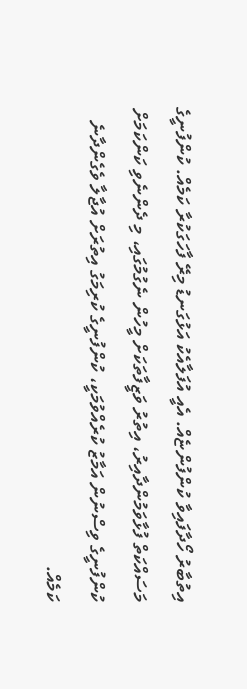އިތުބާރު ހޯދާފައިވާ ކުންފުންޏެއް. އެއީ އުފަލާއެކު އަޅުގަނޑު މިރޭ ފާހަގަކުރާ ކަމެއް. ކުންފުނީގެ މަސައްކަތް ފުޅާވަމުންދާއިރު، އިތުރު ވަޒީފާތަކަށް މީހުން ނެގުމުގައި، މި ދެންނެވި ކަންކަމަށް ކުންފުނީގެ ވިސްނުން އަމާޒު ކުރެއްވުމަކީ، ކުންފުނީގެ ކުރިމަގު އިތުރަށް އުޖާލާ ވެގެންދާނެ ކަމެއް.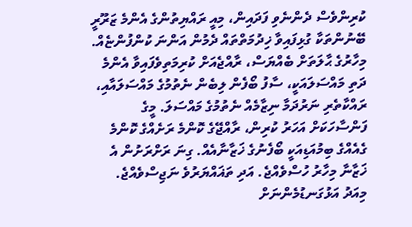ކުރިންވެސް ދެންނެވި ފަދައިން، މިއީ ރައްޔިތުންގެ އެންމެ ޒަރޫރީ ބޭނުންތަކާ ގުޅިފައިވާ ޚިދުމަތްތައް ދެމުން އަންނަ ކުންފުންޏެއް. މިހާރުގެ ޙާލަތަށް ބެއްޔަސް، ރާއްޖެއަށް ކުރިމަތިވެފައިވާ އެންމެ ދަތި މައްސަލައަކީ، ސާފު ބޯފެން ލިބެން ނެތުމުގެ މައްސަލައާއި، ރައްކާތެރި ނަރުދަމާ ނިޒާމެއް ނެތުމުގެ މައްސަލަ. މީގެ ފަންސާހަކަށް އަހަރު ކުރިން، ރާއްޖޭގެ ކޮންމެ ރަށެއްގެ ކޮންމެ ގެއެއްގެ ބިމުއަޑިއަކީ ބޯފެނުގެ ޚަޒާނާއެއް. ގިނަ ރަށްރަށުން އެ ޚަޒާނާ މިހާރު ހުސްވެއްޖެ. އަދި ތަޣައްޔަރުވެ ނަޖިސްވެއްޖެ.
މިއަދު އަޅުގަނޑުމެންނަށް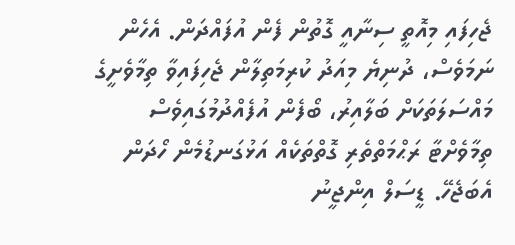ޖެހިފައި މިއޮތީ ސިނާއީ ގޮތުން ފެން އުފައްދަން. އެހެން ނަމަވެސް، ދުނިޔެ މިއަދު ކުރިމަތިލާން ޖެހިފައިވާ ތިމާވެށީގެ މައްސަލަތަކަށް ބަލާއިރު، ބޯފެން އުފެއްދުމުގައިވެސް ތިމާވެށްޓާ ރަޙްމަތްތެރި ގޮތްތަކެއް އަޅުގަނޑުމެން ހޯދަން އެބަޖެހޭ. ޑީސަލް އިންޖީނު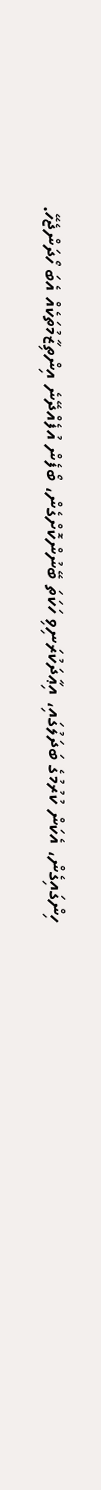ހިންގައިގެން، އެކަން ކުރުމުގެ ބަދަލުގައި، އިޢާދަކުރަނިވި ހަކަތަ ބޭނުންކޮށްގެން، ބޯފެން އުފެއްދޭނެ އިންތިޒާމުތަކެއް އެބަ ހޯދަންޖެހޭ.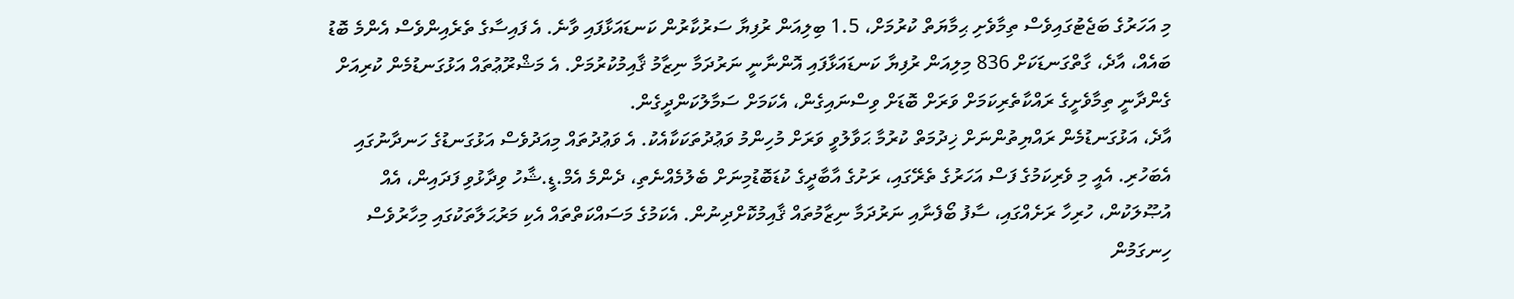މި އަހަރުގެ ބަޖެޓުގައިވެސް ތިމާވެށި ޙިމާޔަތް ކުރުމަށް، 1.5 ބިލިއަން ރުފިޔާ ސަރުކާރުން ކަނޑައަޅާފައި ވާނެ. އެ ފައިސާގެ ތެރެއިންވެސް އެންމެ ބޮޑު ބައެއް، އާދެ، ގާތްގަނޑަކަށް 836 މިލިއަން ރުފިޔާ ކަނޑައަޅާފައި އޮންނާނީ ނަރުދަމާ ނިޒާމު ޤާއިމުކުރުމަށް. އެ މަޝްރޫޢުތައް އަޅުގަނޑުމެން ކުރިއަށް ގެންދާނީ ތިމާވެށީގެ ރައްކާތެރިކަމަށް ވަރަށް ބޮޑަށް ވިސްނައިގެން، އެކަމަށް ސަމާލުކަންދީގެން.
އާދެ، އަޅުގަނޑުމެން ރައްޔިތުންނަށް ޚިދުމަތް ކުރުމާ ޙަވާލުވީ ވަރަށް މުހިންމު ވަޢުދުތަކަކާއެކު. އެ ވަޢުދުތައް މިއަދުވެސް އަޅުގަނޑުގެ ހަނދާނުގައި އެބަހުރި. އެއީ މި ވެރިކަމުގެ ފަސް އަހަރުގެ ތެރޭގައި، ރަށުގެ އާބާދީގެ ކުޑަބޮޑުމިނަށް ބެލުމެއްނެތި، ދެންމެ އެމް.ޑީ.ޝާހު ވިދާޅުވި ފަދައިން، އެއް އުޞޫލަކުން، ހުރިހާ ރަށެއްގައި، ސާފު ބޯފެނާއި ނަރުދަމާ ނިޒާމުތައް ޤާއިމުކޮށްދިނުން. އެކަމުގެ މަސައްކަތްތައް އެކި މަރުޙަލާތަކުގައި މިހާރުވެސް ހިނގަމުން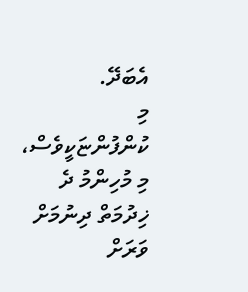އެބަދޭ.
މި ކުންފުންޏަކީވެސް، މި މުހިންމު ދެ ޚިދުމަތް ދިނުމަށް ވަރަށް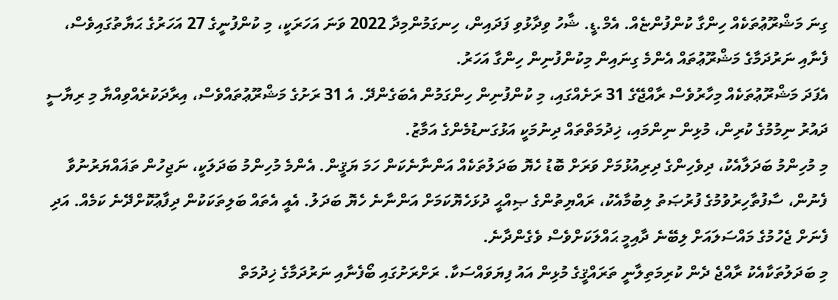ގިނަ މަޝްރޫޢުތަކެއް ހިންގާ ކުންފުންޏެއް. އެމް.ޑީ. ޝާހު ވިދާޅުވި ފަދައިން، ހިނގަމުންމިދާ 2022 ވަނަ އަހަރަކީ، މި ކުންފުނީގެ 27 އަހަރުގެ ޙަޔާތުގައިވެސް، ފެނާއި ނަރުދަމާގެ މަޝްރޫޢުތައް އެންމެ ގިނައިން މިކުންފުނިން ހިންގާ އަހަރު.
އެފަދަ މަޝްރޫޢުތަކެއް މިހާރުވެސް ރާއްޖޭގެ 31 ރަށެއްގައި، މި ކުންފުނިން ހިންގަމުން އެބަގެންދޭ. އެ 31 ރަށުގެ މަޝްރޫޢުތައްވެސް، އިރާދަކުރެއްވިއްޔާ މި ރިޔާސީ ދައުރު ނިމުމުގެ ކުރިން، މުޅިން ނިންމައި، ޚިދުމަތްތައް ދިނުމަކީ އަޅުގަނޑުމެންގެ އަމާޒު.
މި މުހިންމު ބަދަލާއެކު، ދިވެހިންގެ ދިރިއުޅުމަށް ވަރަށް ބޮޑު ހެޔޮ ބަދަލުތަކެއް އަންނާނެކަން ހަމަ ޔަޤީން. އެންމެ މުހިންމު ބަދަލަކީ، ނަޖިހުން ތަޣައްޔަރުނުވާ ފެނުން، ސާފުތާހިރުވުމުގެ ފުރުޞަތު ލިބުމާއެކު، ރައްޔިތުންގެ ޞިއްޙީ ދުޅަހެޔޮކަމަށް އަންނާނެ ހެޔޮ ބަދަލު. އެއީ އެތައް ބަލިތަކަކުން ދިފާޢުކޮށްދޭނެ ކަމެއް. އަދި ފެނަށް ޖެހުމުގެ މައްސަލައަށް ލިބޭނެ ދާއިމީ ޙައްލަކަށްވެސް ވެގެންދާނެ.
މި ބަދަލުތަކާއެކު ރާއްޖެ ދެން ކުރިމަތިލާނީ ތަރައްޤީގެ މުޅިން އައު ފިޔަވައްސަކާ. ރަށްރަށުގައި ބޯފެނާއި ނަރުދަމާގެ ޚިދުމަތް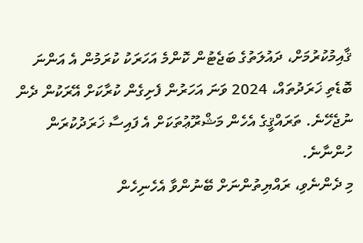ޤާއިމުކުރުމަށް، ދައުލަތުގެ ބަޖެޓުން ކޮންމެ އަހަރަކު ކުރަމުން އެ އަންނަ ބޮޑެތި ޚަރަދުތައް، 2024 ވަނަ އަހަރުން ފެށިގެން ކުރާކަށް އޭރަކުން ދެން ނުޖެހޭނެ. ތަރައްޤީގެ އެހެން މަޝްރޫޢުތަކަށް އެ ފައިސާ ޚަރަދުކުރަން ހުންނާނެ.
މި ދެންނެވި، ރައްޔިތުންނަށް ބޭނުންވާ އެހެނިހެން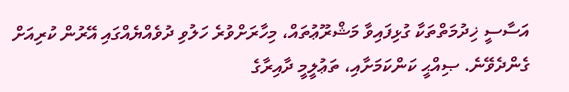އަސާސީ ޚިދުމަތްތަކާ ގުޅިފައިވާ މަޝްރޫޢުތައް، މިހާރަށްވުރެ ހަލުވި ދުވެއްޔެއްގައި އޭރުން ކުރިއަށް ގެންދެވޭނެ. ޞިއްޙީ ކަންކަމަށާއި، ތަޢުލީމީ ދާއިރާގެ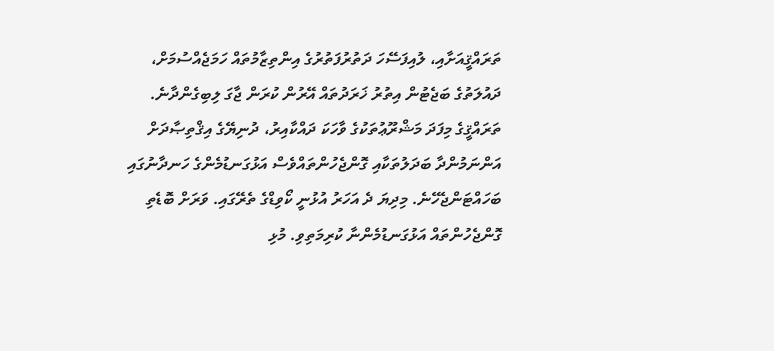ތަރައްޤީއަށާއި، ލުއިފަސޭހަ ދަތުރުފަތުރުގެ އިންތިޒާމުތައް ހަމަޖެއްސުމަށް، ދައުލަތުގެ ބަޖެޓުން އިތުރު ޚަރަދުތައް އޭރުން ކުރަން ޖާގަ ލިބިގެންދާނެ.
ތަރައްޤީގެ މިފަދަ މަޝްރޫޢުތަކުގެ ވާހަކަ ދައްކާއިރު، ދުނިޔޭގެ އިޤްތިޞާދަށް އަންނަމުންދާ ބަދަލުތަކާއި ގޮންޖެހުންތައްވެސް އަޅުގަނޑުމެންގެ ހަނދާނުގައި ބަހައްޓަންޖެހޭނެ. މިދިޔަ ދެ އަހަރު އުޅުނީ ކޯވިޑްގެ ތެރޭގައި. ވަރަށް ބޮޑެތި ގޮންޖެހުންތައް އަޅުގަނޑުމެންނާ ކުރިމަތިވި. މުޅި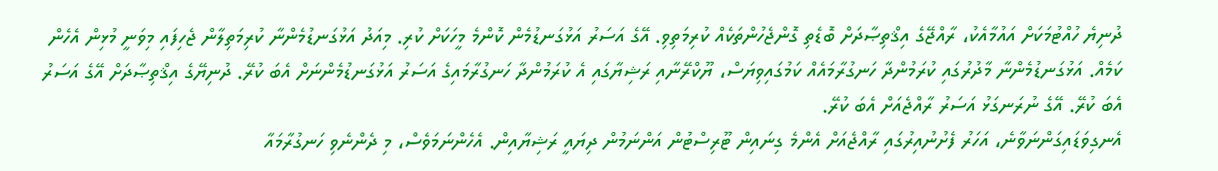ދުނިޔެ ހުއްޓުމަކަށް އައުމާއެކު، ރާއްޖޭގެ އިޤްތިޞާދަށް ބޮޑެތި ގޮންޖެހުންތަކެއް ކުރިމަތިވި. އޭގެ އަސަރު އަޅުގަނޑުމެން ކޮންމެ މީހަކަށް ކުރި. މިއަދު އަޅުގަނޑުމެންނާ ކުރިމަތިލާން ޖެހިފައި މިވަނީ މުޅިން އެހެން ކަމެއް. އަޅުގަނޑުމެންނާ މާދުރުގައި ކުރަމުންދާ ހަނގުރާމައެއް ކަމުގައިވިޔަސް، ޔޫކްރޭނާއި ރަޝިޔާގައި އެ ކުރަމުންދާ ހަނގުރާމައިގެ އަސަރު އަޅުގަނޑުމެންނަށް އެބަ ކުރޭ. ދުނިޔޭގެ އިޤްތިޞާދަށް އޭގެ އަސަރު އެބަ ކުރޭ. އޭގެ ނުރަނގަޅު އަސަރު ރާއްޖެއަށް އެބަ ކުރޭ.
އެނގިވަޑައިގަންނަވާނެ، އަހަރު ފެށުނުއިރުގައި ރާއްޖެއަށް އެންމެ ގިނައިން ޓޫރިސްޓުން އަންނަމުން ދިޔައީ ރަޝިޔާއިން. އެހެންނަމަވެސް، މި ދެންނެވި ހަނގުރާމައާ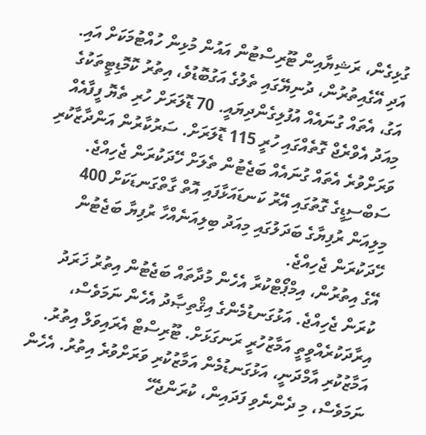ގުޅިގެން، ރަޝިޔާއިން ޓޫރިސްޓުން އައުން މުޅިން ހުއްޓުމަކަށް އައި. އަދި އޭގެއިތުރުން، ދުނިޔޭގައި ތެލުގެ އަގުބޮޑުވެ، އިތުރު ކޮމޮޑިޓީތަކުގެ އަގު، އެތައް ގުނައެއް އުފުލިގެންދިޔައީ. 70 ޑޮލަރަށް ހުރި ތެޔޮ ފީފާއެއް މިއަދު އެވްރެޖް ގޮތެއްގައި ހުރީ 115 ޑޮލަރަށް. ސަރުކާރުން އަންދާޒާކުރި ވަރަށްވުރެ އެތައް ގުނައެއް ބަޖެޓުން ތެލަށް ހޭދަކުރަން ޖެހިއްޖެ. ސަބްސިޑީގެ ގޮތުގައި އޭރު ކަނޑައަޅާފައި އޮތް ގާތްގަނޑަކަށް 400 މިލިއަން ރުފިޔާގެ ބަދަލުގައި މިއަދު ބިލިއަނެއްހާ ރުފިޔާ ބަޖެޓުން ހޭދަކުރަން ޖެހިއްޖެ.
އޭގެ އިތުރުން، އިމްޕޯޓްކުރާ އެހެން މުދާތައް ބަޖެޓުން އިތުރު ޚަރަދު ކުރަން ޖެހިއްޖެ. އަޅުގަނޑުމެންގެ އިޤްތިޞާދު އެހެން ނަމަވެސް، އިރާދަކުރެއްވީތީ އަމާޒުހުރީ ރަނގަޅަށް. ޓޫރިސްޓް އެރައިވަލް އިތުރު. އަމާޒުކުރި އާމްދަނީ، އަޅުގަނޑުމެން އަމާޒުކުރި ވަރަށްވުރެ އިތުރު. އެހެން ނަމަވެސް، މި ދެންނެވި ފަދައިން، ކުރަންޖެހޭ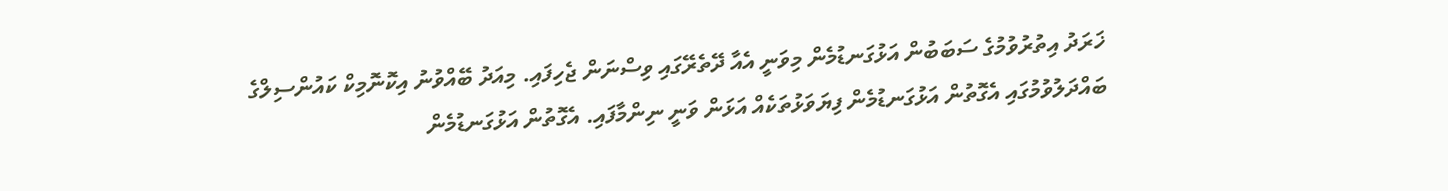ޚަރަދު އިތުރުވުމުގެ ސަބަބުން އަޅުގަނޑުމެން މިވަނީ އެއާ ދޭތެރޭގައި ވިސްނަން ޖެހިފައި. މިއަދު ބޭއްވުނު އިކޮނޮމިކް ކައުންސިލްގެ ބައްދަލުވުމުގައި އެގޮތުން އަޅުގަނޑުމެން ފިޔަވަޅުތަކެއް އަޅަން ވަނީ ނިންމާފައި. އެގޮތުން އަޅުގަނޑުމެން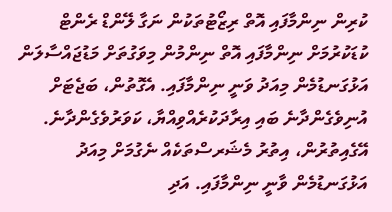ކުރިން ނިންމާފައި އޮތް ރިޒޯޓުތަކުން ނަގާ ލޭންޑް ރެންޓް ކުޑަކުރުމަށް ނިންމާފައި އޮތް ނިންމުން މިވަގުތަށް މަޑުޖައްސާލަން އަޅުގަނޑުމެން މިއަދު ވަނީ ނިންމާފައި. އެގޮތުން، ބަޖެޓަށް އުނިވެގެންދާނެ ބައި އިރާދަކުރެއްވިއްޔާ، ކަވަރުވެގެންދާނެ. އޭގެއިތުރުން، އިތުރު މެޝަރސްތަކެއް ނެގުމަށް މިއަދު އަޅުގަނޑުމެން ވާނީ ނިންމާފައި. އަދި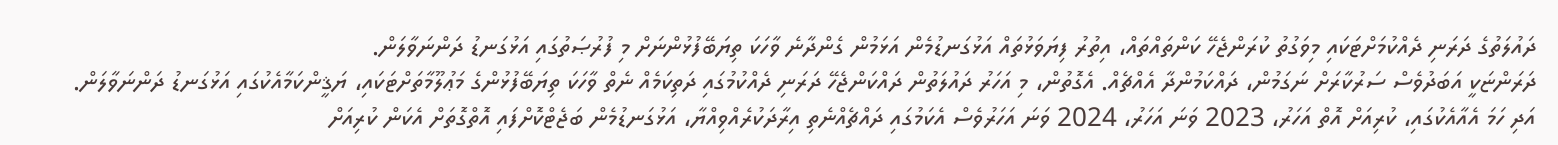ދައުލަތުގެ ދަރަނި ދެއްކުމަށްޓަކައި މިވަގުތު ކުރަންޖެހޭ ކަންތައްތައް، އިތުރު ފިޔަވަޅުތައް އަޅުގަނޑުމެން އަޅަމުން ގެންދާނެ ވާހަކަ ތިޔަބޭފުޅުންނަށް މި ފުރުޞަތުގައި އަޅުގަނޑު ދަންނަވާލަން.
ދަރަންޏަކީ އަބަދުވެސް ސަރުކާރަށް ނަގަމުން، ދައްކަމުންދާ އެއްޗެއް. އެގޮތުން، މި އަހަރު ދައުލަތުން ދައްކަންޖެހޭ ދަރަނި ދެއްކުމުގައި ދަތިކަމެއް ނެތް ވާހަކަ ތިޔަބޭފުޅުންގެ މަޢުލޫމާތަށްޓަކައި، ޔަޤީންކަމާއެކުގައި އަޅުގަނޑު ދަންނަވާލަން. އަދި ހަމަ އެއާއެކުގައި، ކުރިއަށް އޮތް އަހަރު، 2023 ވަނަ އަހަރު، 2024 ވަނަ އަހަރުވެސް އެކަމުގައި ދައްޗެއްނެތި އިރާދަކުރެއްވިއްޔާ، އަޅުގަނޑުމެން ބަޖެޓްކޮށްފައި އޮތްގޮތަށް އެކަން ކުރިއަށް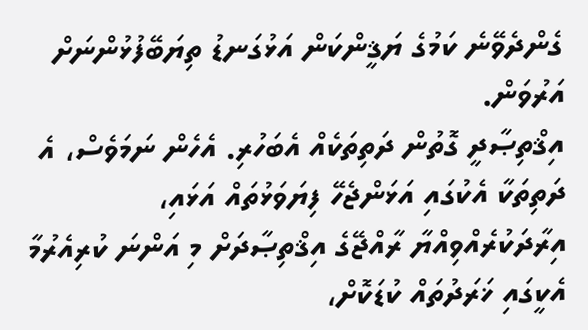ގެންދެވޭނެ ކަމުގެ ޔަޤީންކަން އަޅުގަނޑު ތިޔަބޭފުޅުންނަށް އަރުވަން.
އިޤްތިޞާދީ ގޮތުން ދަތިތަކެއް އެބަހުރި. އެހެން ނަމަވެސް، އެ ދަތިތަކާ އެކުގައި އަޅަންޖެހޭ ފިޔަވަޅުތައް އަޅައި، އިރާދަކުރެއްވިއްޔާ ރާއްޖޭގެ އިޤްތިޞާދަށް މި އަންނަ ކުރިއެރުމާ އެކީގައި ޚަރަދުތައް ކުޑަކޮށް،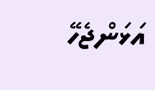އަޅަންޖެހޭ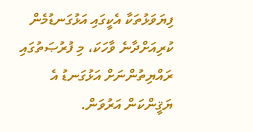ފިޔަވަޅުތަކާ އެކީގައި އަޅުގަނޑުމެން ކުރިއަށްދާނެ ވާހަކަ، މި ފުރުޞަތުގައި ރައްޔިތުންނަށް އަޅުގަނޑު އެ ޔަޤީންކަން އަރުވަން.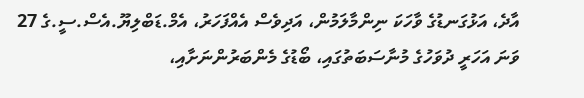އާދެ، އަޅުގަނޑުގެ ވާހަކަ ނިންމާލަމުން، އަދިވެސް އެއްފަހަރު، އެމް.ޑަބްލިޔޫ.އެސް.ސީ.ގެ 27 ވަނަ އަހަރީ ދުވަހުގެ މުނާސަބަތުގައި، ބޯޑުގެ މެންބަރުންނަށާއި،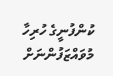ކުންފުނީގެ ހުރިހާ މުވައްޒަފުންނަށް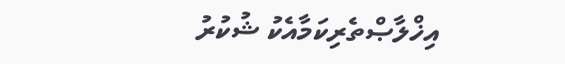އިޚްލާޞްތެރިކަމާއެކު ޝުކުރު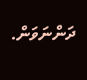ދަންނަވަން.